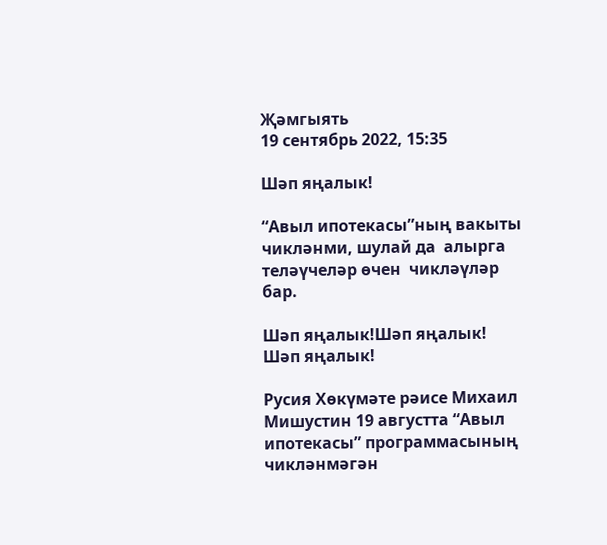Җәмгыять
19 сентябрь 2022, 15:35

Шәп яңалык!

“Авыл ипотекасы”ның вакыты чикләнми, шулай да  алырга теләүчеләр өчен  чикләүләр бар.

Шәп яңалык!Шәп яңалык!
Шәп яңалык!

Русия Хөкүмәте рәисе Михаил Мишустин 19 августта “Авыл ипотекасы” программасының чикләнмәгән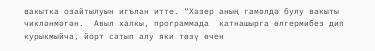вакытка озайтылуын игълан итте. “Хәзер аның гамәлдә булу вакыты чикләнмәгән.  Авыл халкы, программада  катнашырга өлгермибез дип курыкмыйча, йорт сатып алу яки төзү өчен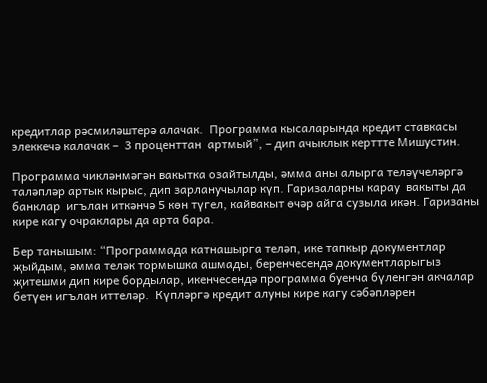кредитлар рәсмиләштерә алачак.  Программа кысаларында кредит ставкасы элеккечә калачак –  3 проценттан  артмый”, – дип ачыклык керттте Мишустин.

Программа чикләнмәгән вакытка озайтылды, әмма аны алырга теләүчеләргә таләпләр артык кырыс, дип зарланучылар күп. Гаризаларны карау  вакыты да банклар  игълан иткәнчә 5 көн түгел, кайвакыт өчәр айга сузыла икән. Гаризаны кире кагу очраклары да арта бара.

Бер танышым: “Программада катнашырга теләп, ике тапкыр документлар җыйдым, әмма теләк тормышка ашмады, беренчесендә документларыгыз җитешми дип кире бордылар, икенчесендә программа буенча бүленгән акчалар бетүен игълан иттеләр.  Күпләргә кредит алуны кире кагу сәбәпләрен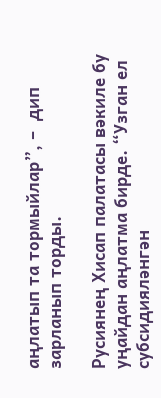аңлатып та тормыйлар”, –  дип зарланып торды.

Русиянең Хисап палатасы вәкиле бу уңайдан аңлатма бирде. “Узган ел субсидияләнгән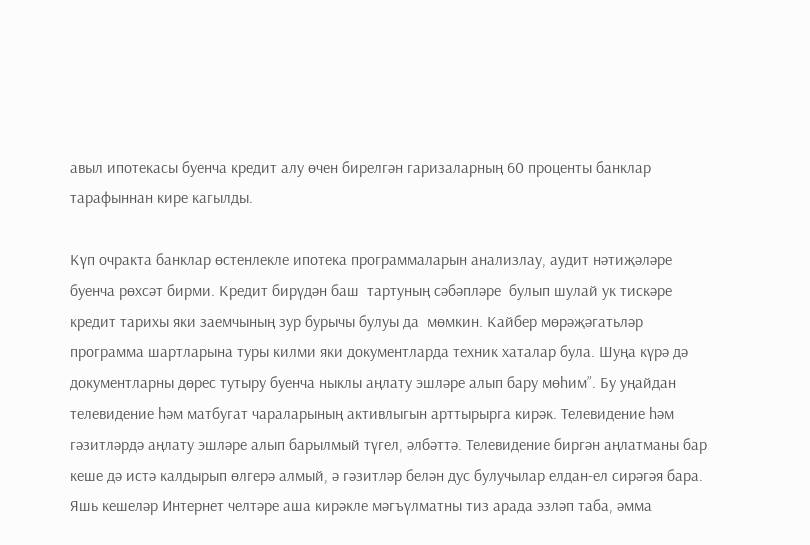авыл ипотекасы буенча кредит алу өчен бирелгән гаризаларның 60 проценты банклар тарафыннан кире кагылды.

Күп очракта банклар өстенлекле ипотека программаларын анализлау, аудит нәтиҗәләре буенча рөхсәт бирми. Кредит бирүдән баш  тартуның сәбәпләре  булып шулай ук тискәре кредит тарихы яки заемчының зур бурычы булуы да  мөмкин. Кайбер мөрәҗәгатьләр программа шартларына туры килми яки документларда техник хаталар була. Шуңа күрә дә документларны дөрес тутыру буенча ныклы аңлату эшләре алып бару мөһим”. Бу уңайдан телевидение һәм матбугат чараларының активлыгын арттырырга кирәк. Телевидение һәм гәзитләрдә аңлату эшләре алып барылмый түгел, әлбәттә. Телевидение биргән аңлатманы бар кеше дә истә калдырып өлгерә алмый, ә гәзитләр белән дус булучылар елдан-ел сирәгәя бара. Яшь кешеләр Интернет челтәре аша кирәкле мәгъүлматны тиз арада эзләп таба, әмма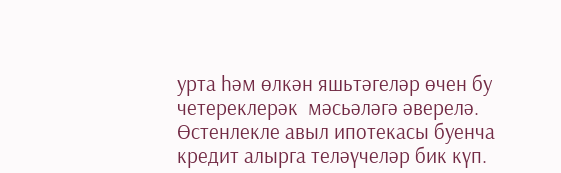урта һәм өлкән яшьтәгеләр өчен бу четереклерәк  мәсьәләгә әверелә. Өстенлекле авыл ипотекасы буенча кредит алырга теләүчеләр бик күп.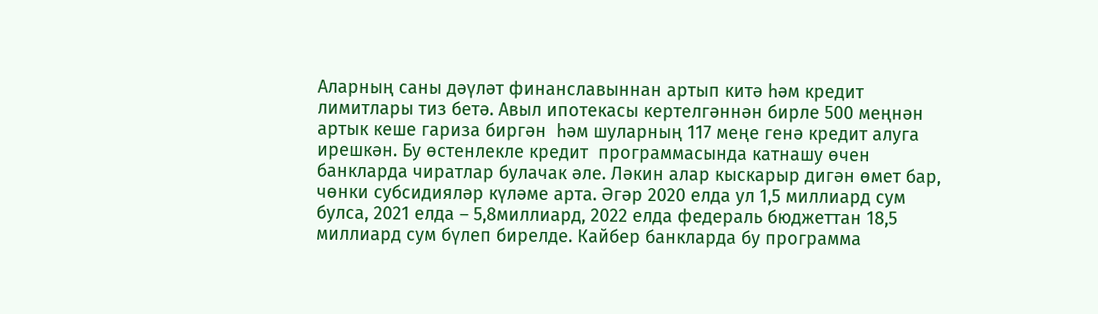Аларның саны дәүләт финанславыннан артып китә һәм кредит лимитлары тиз бетә. Авыл ипотекасы кертелгәннән бирле 500 меңнән артык кеше гариза биргән  һәм шуларның 117 меңе генә кредит алуга ирешкән. Бу өстенлекле кредит  программасында катнашу өчен банкларда чиратлар булачак әле. Ләкин алар кыскарыр дигән өмет бар, чөнки субсидияләр күләме арта. Әгәр 2020 елда ул 1,5 миллиард сум булса, 2021 елда – 5,8миллиард, 2022 елда федераль бюджеттан 18,5 миллиард сум бүлеп бирелде. Кайбер банкларда бу программа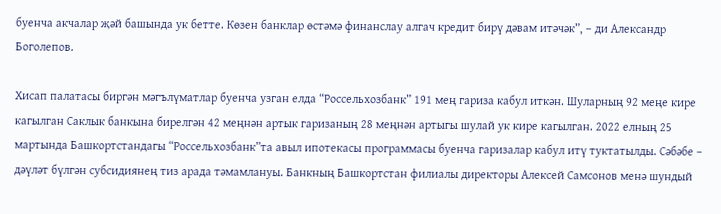буенча акчалар җәй башында ук бетте. Көзен банклар өстәмә финанслау алгач кредит бирү дәвам итәчәк”, – ди Александр Боголепов.

Хисап палатасы биргән мәгълүматлар буенча узган елда “Россельхозбанк” 191 мең гариза кабул иткән. Шуларның 92 меңе кире кагылган Саклык банкына бирелгән 42 меңнән артык гаризаның 28 меңнән артыгы шулай ук кире кагылган. 2022 елның 25 мартында Башкортстандагы “Россельхозбанк”та авыл ипотекасы программасы буенча гаризалар кабул итү туктатылды. Сәбәбе – дәүләт бүлгән субсидиянең тиз арада тәмамлануы. Банкның Башкортстан филиалы директоры Алексей Самсонов менә шундый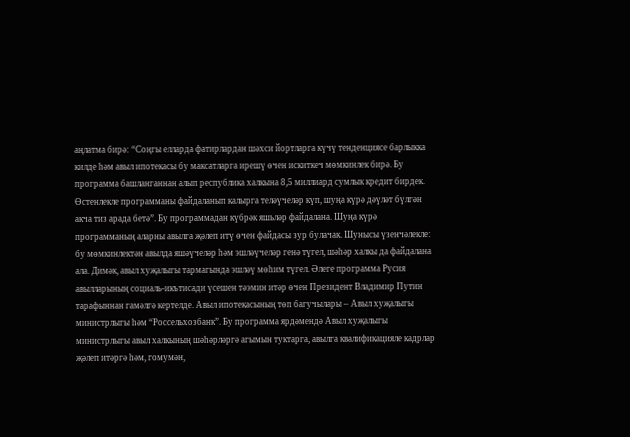аңлатма бирә: “Соңгы елларда фатирлардан шәхси йортларга күчү тенденциясе барлыкка килде һәм авыл ипотекасы бу максатларга ирешү өчен искиткеч мөмкинлек бирә. Бу программа башланганнан алып республика халкына 8,5 миллиард сумлык кредит бирдек. Өстенлекле программаны файдаланып калырга теләүчеләр күп, шуңа күрә дәүләт бүлгән акча тиз арада бетә”. Бу программадан күбрәк яшьләр файдалана. Шуңа күрә программаның аларны авылга җәлеп итү өчен файдасы зур булачак. Шунысы үзенчәлекле: бу мөмкинлектән авылда яшәүчеләр һәм эшләүчеләр генә түгел, шәһәр халкы да файдалана ала. Димәк, авыл хуҗалыгы тармагында эшләү мөһим түгел. Әлеге программа Русия авылларының социаль-икътисади үсешен тәэмин итәр өчен Президент Владимир Путин тарафыннан гамәлгә кертелде. Авыл ипотекасының төп багучылары – Авыл хуҗалыгы министрлыгы һәм “Россельхозбанк”. Бу программа ярдәмендә Авыл хуҗалыгы министрлыгы авыл халкының шәһәрләргә агымын туктарга, авылга квалификацияле кадрлар җәлеп итәргә һәм, гомумән,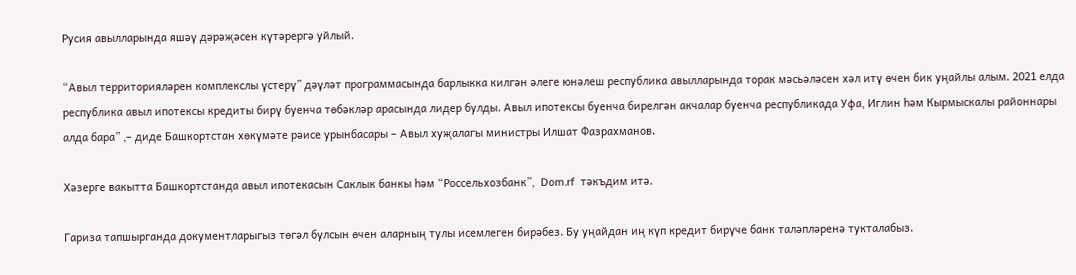Русия авылларында яшәү дәрәҗәсен күтәрергә уйлый.

“Авыл территорияләрен комплекслы үстерү” дәүләт программасында барлыкка килгән әлеге юнәлеш республика авылларында торак мәсьәләсен хәл итү өчен бик уңайлы алым. 2021 елда республика авыл ипотексы кредиты бирү буенча төбәкләр арасында лидер булды. Авыл ипотексы буенча бирелгән акчалар буенча республикада Уфа, Иглин һәм Кырмыскалы районнары алда бара” ,– диде Башкортстан хөкүмәте рәисе урынбасары – Авыл хуҗалагы министры Илшат Фазрахманов.

Хәзерге вакытта Башкортстанда авыл ипотекасын Саклык банкы һәм “Россельхозбанк”,  Dom.rf  тәкъдим итә.

Гариза тапшырганда документларыгыз төгәл булсын өчен аларның тулы исемлеген бирәбез. Бу уңайдан иң күп кредит бирүче банк таләпләренә тукталабыз.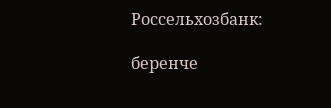Россельхозбанк:

беренче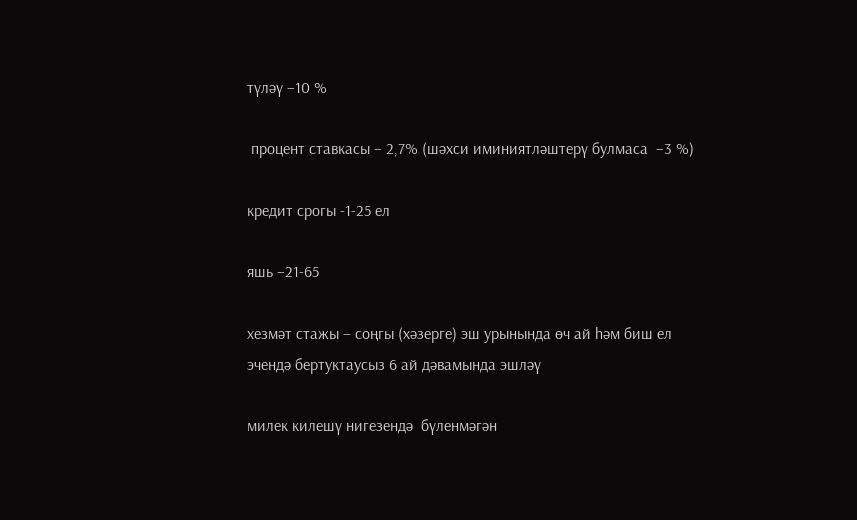түләү –10 %

 процeнт cтавкасы – 2,7% (шәхси иминиятләштерү булмаса  –3 %)

кредит срогы -1-25 ел

яшь –21-65

хезмәт стажы – соңгы (хәзерге) эш урынында өч ай һәм биш ел эчендә бертуктаусыз 6 ай дәвамында эшләү

милек килешү нигезендә  бүленмәгән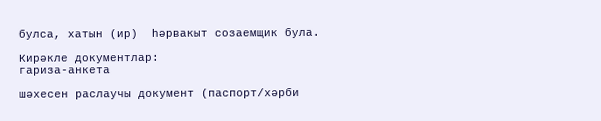булса, хатын (ир)  һәрвакыт созаемщик була.

Кирәкле документлар:
гариза-анкета

шәхесен раслаучы документ (паспорт/хәрби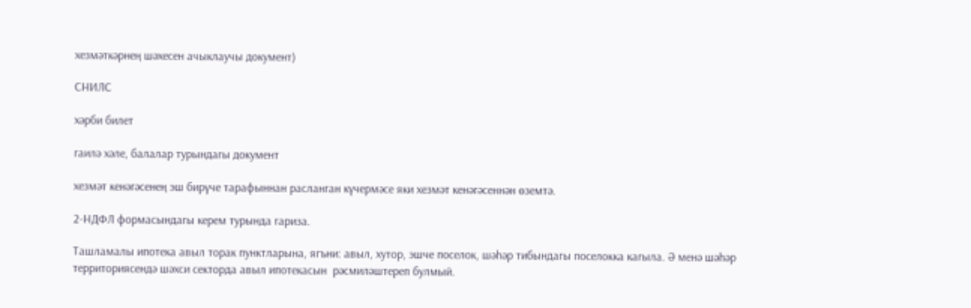хезмәткәрнең шәхесен ачыклаучы документ)

СНИЛС

хәрби билет

гаилә хәле, балалар турындагы документ

хезмәт кенәгәсенең эш бирүче тарафыннан расланган күчермәсе яки хезмәт кенәгәсеннән өземтә.

2-НДФЛ формасындагы керем турында гариза.

Ташламалы ипотека авыл торак пунктларына, ягъни: авыл, хутор, эшче поселок, шәһәр тибындагы поселокка кагыла. Ә менә шәһәр территориясендә шәхси секторда авыл ипотекасын  рәсмиләштереп булмый.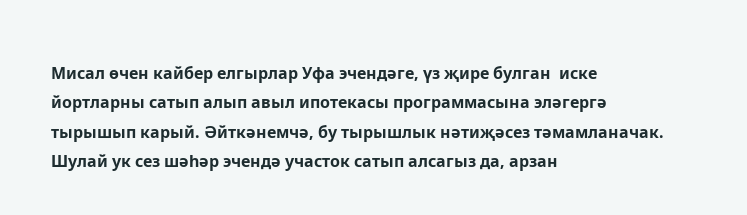Мисал өчен кайбер елгырлар Уфа эчендәге, үз җире булган  иске йортларны сатып алып авыл ипотекасы программасына эләгергә тырышып карый. Әйткәнемчә, бу тырышлык нәтиҗәсез тәмамланачак. Шулай ук сез шәһәр эчендә участок сатып алсагыз да, арзан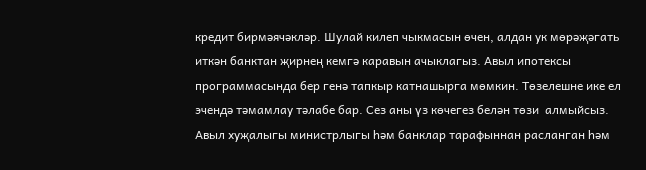кредит бирмәячәкләр. Шулай килеп чыкмасын өчен, алдан ук мөрәҗәгать иткән банктан җирнең кемгә каравын ачыклагыз. Авыл ипотексы программасында бер генә тапкыр катнашырга мөмкин. Төзелешне ике ел эчендә тәмамлау тәлабе бар. Сез аны үз көчегез белән төзи  алмыйсыз. Авыл хуҗалыгы министрлыгы һәм банклар тарафыннан расланган һәм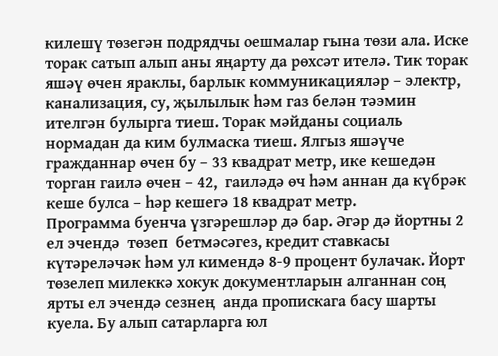килешү төзегән подрядчы оешмалар гына төзи ала. Иске торак сатып алып аны яңарту да рөхсәт ителә. Тик торак яшәү өчен яраклы, барлык коммуникацияләр – электр, канализация, су, җылылык һәм газ белән тәэмин ителгән булырга тиеш. Торак мәйданы социаль нормадан да ким булмаска тиеш. Ялгыз яшәүче гражданнар өчен бу – 33 квадрат метр, ике кешедән торган гаилә өчен – 42,  гаиләдә өч һәм аннан да күбрәк кеше булса – һәр кешегә 18 квадрат метр.
Программа буенча үзгәрешләр дә бар. Әгәр дә йортны 2 ел эчендә  төзеп  бетмәсәгез, кредит ставкасы күтәреләчәк һәм ул кимендә 8-9 процент булачак. Йорт төзелеп милеккә хокук документларын алганнан соң ярты ел эчендә сезнең  анда пропискага басу шарты куела. Бу алып сатарларга юл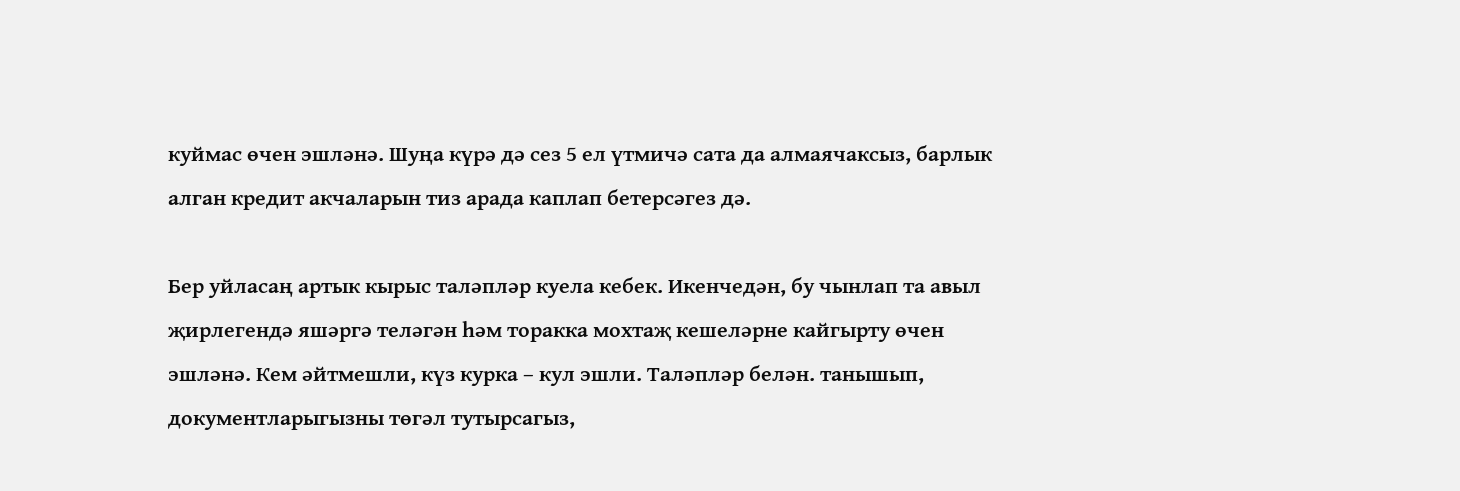куймас өчен эшләнә. Шуңа күрә дә сез 5 ел үтмичә сата да алмаячаксыз, барлык алган кредит акчаларын тиз арада каплап бетерсәгез дә.

Бер уйласаң артык кырыc таләпләр куела кебек. Икенчедән, бу чынлап та авыл җирлегендә яшәргә теләгән һәм торакка мохтаҗ кешеләрне кайгырту өчен эшләнә. Кем әйтмешли, күз курка – кул эшли. Таләпләр белән. танышып, документларыгызны төгәл тутырсагыз,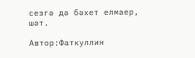сезгә дә бәхет елмаер, шәт.

Автор:Фаткуллин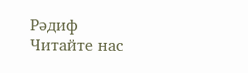Рәдиф
Читайте нас